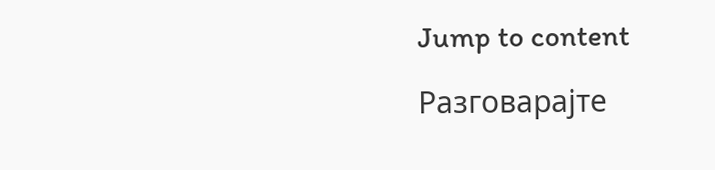Jump to content

Разговарајте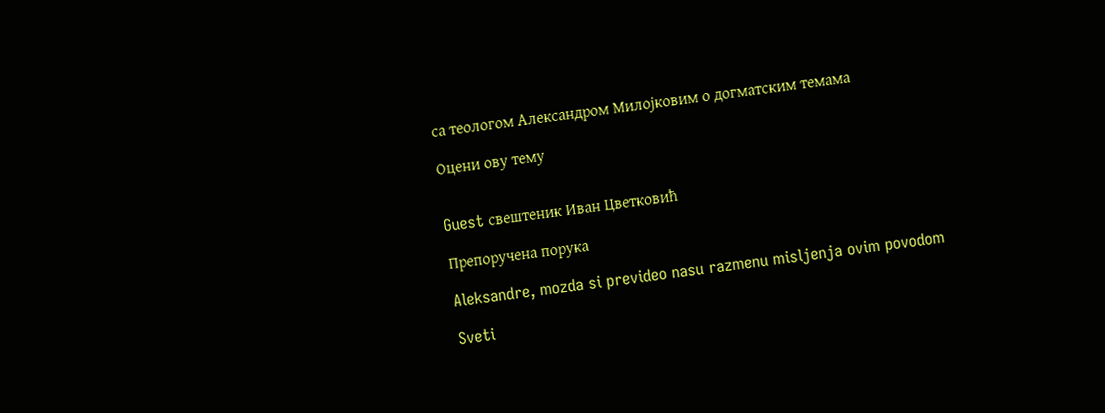са теологом Александром Милојковим о догматским темама

Оцени ову тему


Guest свештеник Иван Цветковић

Препоручена порука

Aleksandre, mozda si prevideo nasu razmenu misljenja ovim povodom

Sveti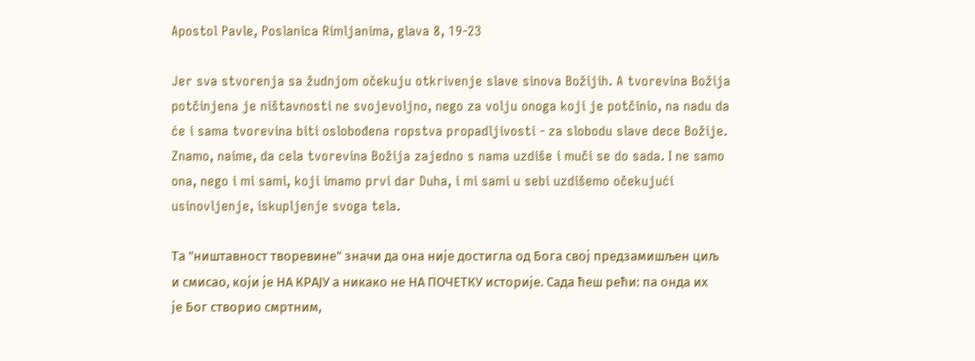Apostol Pavle, Poslanica Rimljanima, glava 8, 19-23

Jer sva stvorenja sa žudnjom očekuju otkrivenje slave sinova Božijih. A tvorevina Božija potčinjena je ništavnosti ne svojevoljno, nego za volju onoga koji je potčinio, na nadu da će i sama tvorevina biti oslobođena ropstva propadljivosti - za slobodu slave dece Božije. Znamo, naime, da cela tvorevina Božija zajedno s nama uzdiše i muči se do sada. I ne samo ona, nego i mi sami, koji imamo prvi dar Duha, i mi sami u sebi uzdišemo očekujući usinovljenje, iskupljenje svoga tela.

Та "ништавност творевине" значи да она није достигла од Бога свој предзамишљен циљ и смисао, који је НА КРАЈУ а никако не НА ПОЧЕТКУ историје. Сада ћеш рећи: па онда их је Бог створио смртним,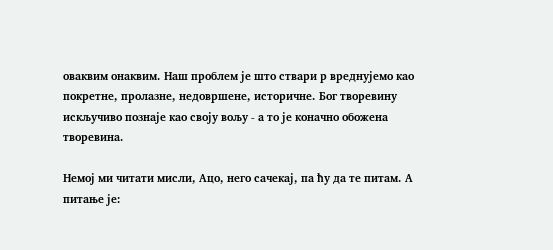оваквим онаквим. Наш проблем је што ствари р вреднујемо као покретне, пролазне, недовршене, историчне. Бог творевину искључиво познаје као своју вољу - а то је коначно обожена творевина.

Немој ми читати мисли, Ацо, него сачекај, па ћу да те питам. А питање је: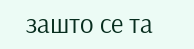зашто се та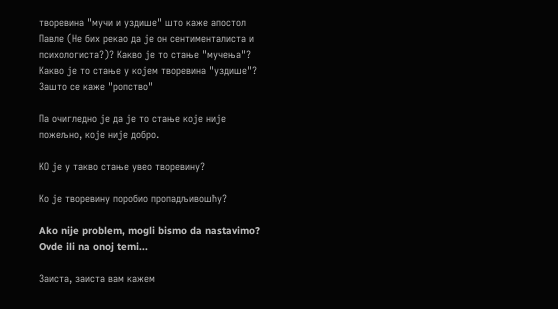творевина "мучи и уздише" што каже апостол Павле (Не бих рекао да је он сентименталиста и психологиста?)? Какво је то стање "мучења"? Какво је то стање у којем творевина "уздише"? Зашто се каже "ропство"

Па очигледно је да је то стање које није пожељно, које није добро.

КО је у такво стање увео творевину?

Ко је творевину поробио пропадљивошћу?

Ako nije problem, mogli bismo da nastavimo? Ovde ili na onoj temi...

Заиста, заиста вам кажем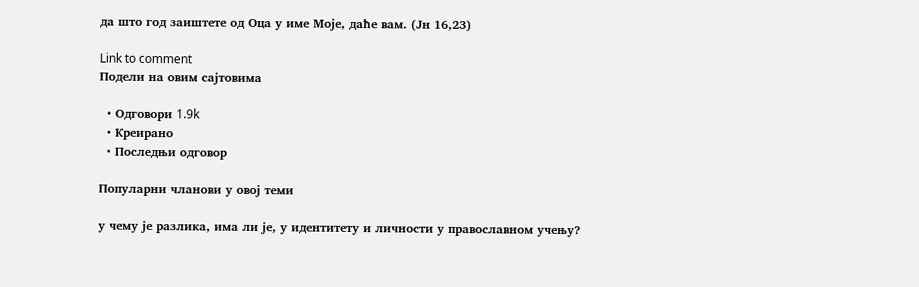да што год заиштете од Оца у име Моје, даће вам. (Јн 16,23)

Link to comment
Подели на овим сајтовима

  • Одговори 1.9k
  • Креирано
  • Последњи одговор

Популарни чланови у овој теми

у чему је разлика, има ли је, у идентитету и личности у православном учењу?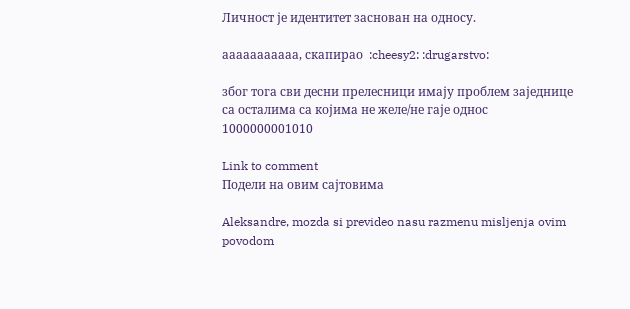Личност је идентитет заснован на односу.

ааааааааааа, скапирао  :cheesy2: :drugarstvo:

због тога сви десни прелесници имају проблем заједнице са осталима са којима не желе/не гаје однос  1000000001010

Link to comment
Подели на овим сајтовима

Aleksandre, mozda si prevideo nasu razmenu misljenja ovim povodom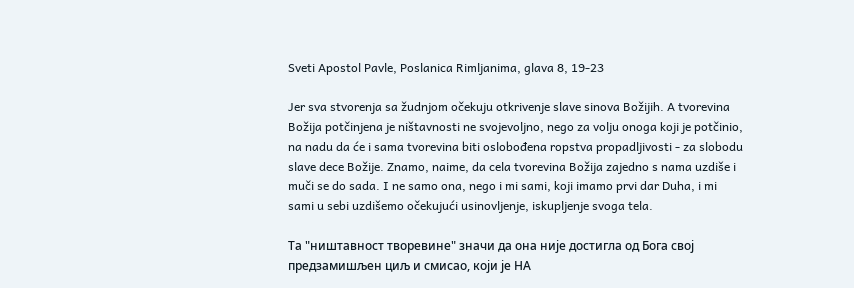Sveti Apostol Pavle, Poslanica Rimljanima, glava 8, 19-23

Jer sva stvorenja sa žudnjom očekuju otkrivenje slave sinova Božijih. A tvorevina Božija potčinjena je ništavnosti ne svojevoljno, nego za volju onoga koji je potčinio, na nadu da će i sama tvorevina biti oslobođena ropstva propadljivosti - za slobodu slave dece Božije. Znamo, naime, da cela tvorevina Božija zajedno s nama uzdiše i muči se do sada. I ne samo ona, nego i mi sami, koji imamo prvi dar Duha, i mi sami u sebi uzdišemo očekujući usinovljenje, iskupljenje svoga tela.

Та "ништавност творевине" значи да она није достигла од Бога свој предзамишљен циљ и смисао, који је НА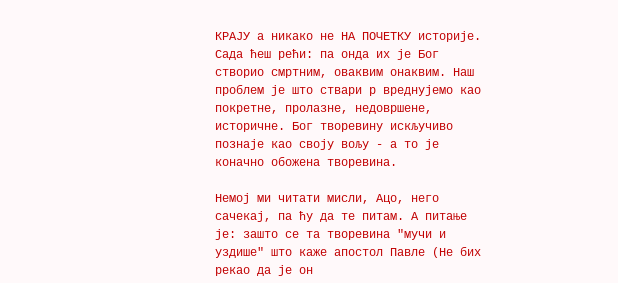КРАЈУ а никако не НА ПОЧЕТКУ историје. Сада ћеш рећи: па онда их је Бог створио смртним, оваквим онаквим. Наш проблем је што ствари р вреднујемо као покретне, пролазне, недовршене, историчне. Бог творевину искључиво познаје као своју вољу - а то је коначно обожена творевина.

Немој ми читати мисли, Ацо, него сачекај, па ћу да те питам. А питање је: зашто се та творевина "мучи и уздише" што каже апостол Павле (Не бих рекао да је он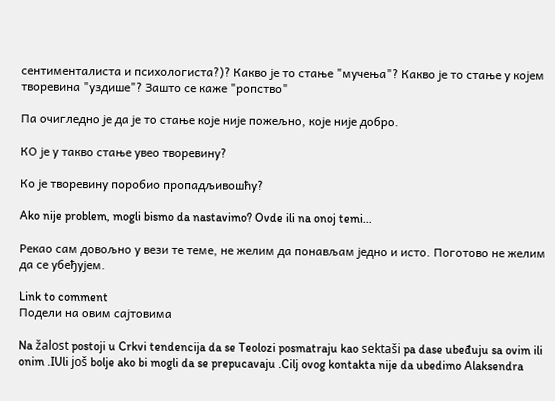сентименталиста и психологиста?)? Какво је то стање "мучења"? Какво је то стање у којем творевина "уздише"? Зашто се каже "ропство"

Па очигледно је да је то стање које није пожељно, које није добро.

КО је у такво стање увео творевину?

Ко је творевину поробио пропадљивошћу?

Ako nije problem, mogli bismo da nastavimo? Ovde ili na onoj temi...

Рекао сам довољно у вези те теме, не желим да понављам једно и исто. Поготово не желим да се убеђујем.

Link to comment
Подели на овим сајтовима

Na žalost postoji u Crkvi tendencija da se Teolozi posmatraju kao sektaši pa dase ubeđuju sa ovim ili onim .IUli još bolje ako bi mogli da se prepucavaju .Cilj ovog kontakta nije da ubedimo Alaksendra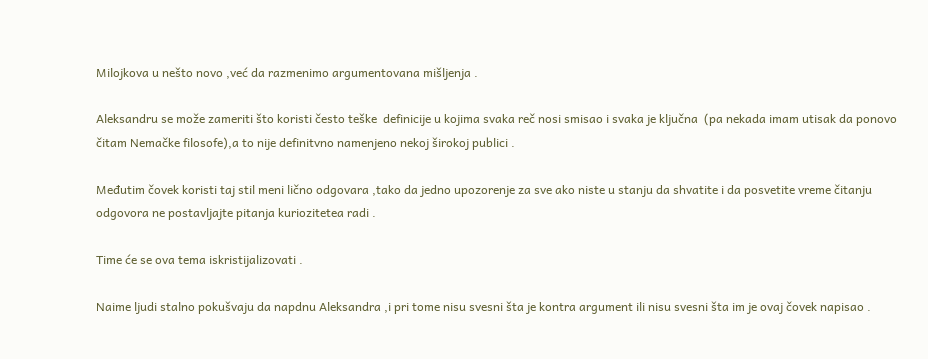Milojkova u nešto novo ,već da razmenimo argumentovana mišljenja .

Aleksandru se može zameriti što koristi često teške  definicije u kojima svaka reč nosi smisao i svaka je ključna  (pa nekada imam utisak da ponovo čitam Nemačke filosofe),a to nije definitvno namenjeno nekoj širokoj publici .

Međutim čovek koristi taj stil meni lično odgovara ,tako da jedno upozorenje za sve ako niste u stanju da shvatite i da posvetite vreme čitanju odgovora ne postavljajte pitanja kuriozitetea radi .

Time će se ova tema iskristijalizovati .

Naime ljudi stalno pokušvaju da napdnu Aleksandra ,i pri tome nisu svesni šta je kontra argument ili nisu svesni šta im je ovaj čovek napisao .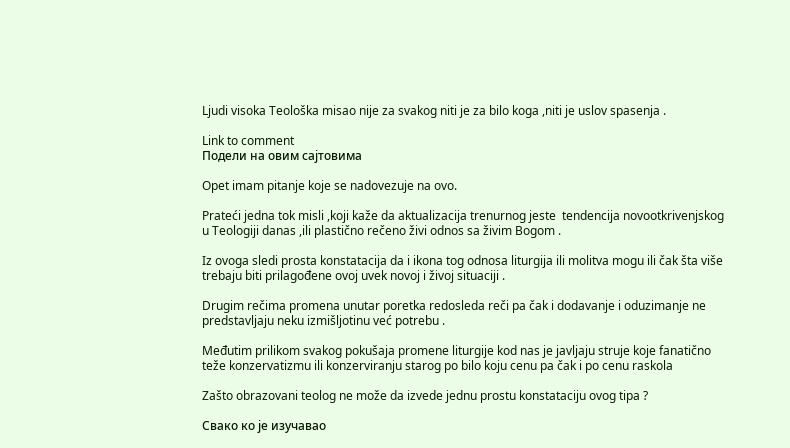Ljudi visoka Teološka misao nije za svakog niti je za bilo koga ,niti je uslov spasenja .

Link to comment
Подели на овим сајтовима

Opet imam pitanje koje se nadovezuje na ovo.

Prateći jedna tok misli ,koji kaže da aktualizacija trenurnog jeste  tendencija novootkrivenjskog u Teologiji danas ,ili plastično rečeno živi odnos sa živim Bogom .

Iz ovoga sledi prosta konstatacija da i ikona tog odnosa liturgija ili molitva mogu ili čak šta više trebaju biti prilagođene ovoj uvek novoj i živoj situaciji .

Drugim rečima promena unutar poretka redosleda reči pa čak i dodavanje i oduzimanje ne predstavljaju neku izmišljotinu već potrebu .

Međutim prilikom svakog pokušaja promene liturgije kod nas je javljaju struje koje fanatično teže konzervatizmu ili konzerviranju starog po bilo koju cenu pa čak i po cenu raskola

Zašto obrazovani teolog ne može da izvede jednu prostu konstataciju ovog tipa ?

Свако ко је изучавао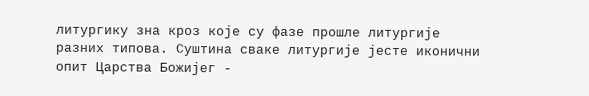литургику зна кроз које су фазе прошле литургије разних типова. Суштина сваке литургије јесте иконични опит Царства Божијег -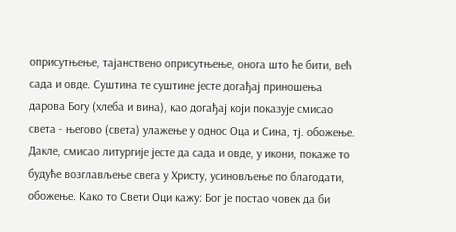оприсутњење, тајанствено оприсутњење, онога што ће бити, већ сада и овде. Суштина те суштине јесте догађај приношења дарова Богу (хлеба и вина), као догађај који показује смисао света - његово (света) улажење у однос Оца и Сина, тј. обожење. Дакле, смисао литургије јесте да сада и овде, у икони, покаже то будуће возглављење свега у Христу, усиновљење по благодати, обожење. Како то Свети Оци кажу: Бог је постао човек да би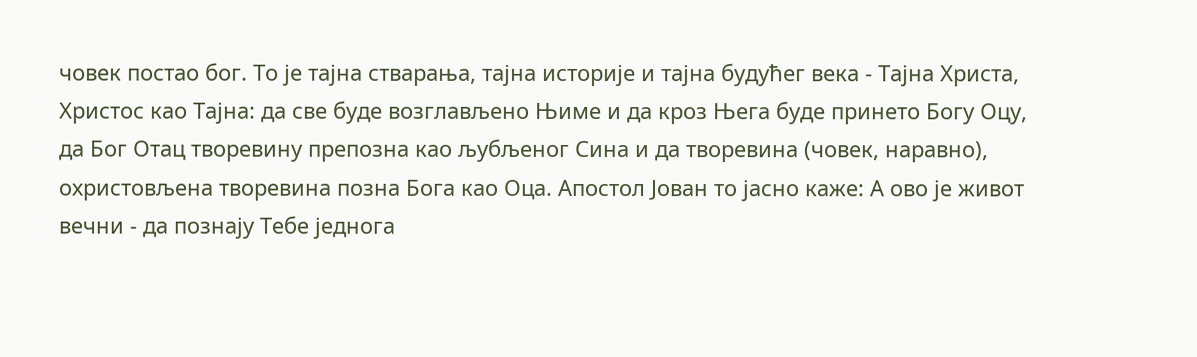човек постао бог. То је тајна стварања, тајна историје и тајна будућег века - Тајна Христа, Христос као Тајна: да све буде возглављено Њиме и да кроз Њега буде принето Богу Оцу, да Бог Отац творевину препозна као љубљеног Сина и да творевина (човек, наравно), охристовљена творевина позна Бога као Оца. Апостол Јован то јасно каже: А ово је живот вечни - да познају Тебе једнога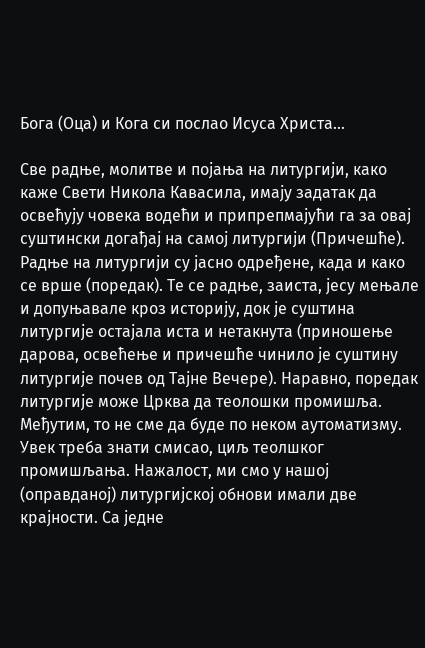Бога (Оца) и Кога си послао Исуса Христа...

Све радње, молитве и појања на литургији, како каже Свети Никола Кавасила, имају задатак да освећују човека водећи и припрепмајући га за овај суштински догађај на самој литургији (Причешће). Радње на литургији су јасно одређене, када и како се врше (поредак). Те се радње, заиста, јесу мењале и допуњавале кроз историју, док је суштина литургије остајала иста и нетакнута (приношење дарова, освећење и причешће чинило је суштину литургије почев од Тајне Вечере). Наравно, поредак литургије може Црква да теолошки промишља. Међутим, то не сме да буде по неком аутоматизму. Увек треба знати смисао, циљ теолшког промишљања. Нажалост, ми смо у нашој (оправданој) литургијској обнови имали две крајности. Са једне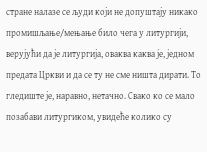стране налазе се људи који не допуштају никако промишљање/мењање било чега у литургији, верујући да је литургија, оваква каква је, једном предата Цркви и да се ту не сме ништа дирати. То гледиште је, наравно, нетачно. Свако ко се мало позабави литургиком, увидеће колико су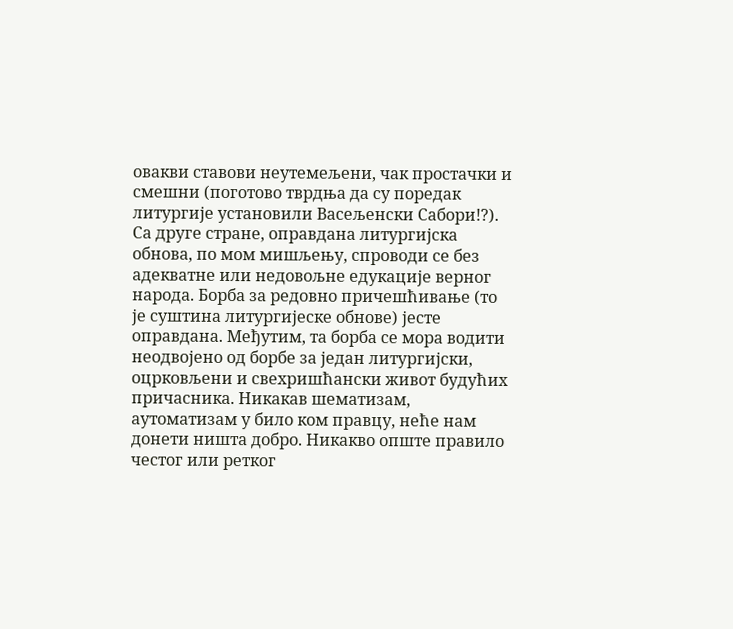овакви ставови неутемељени, чак простачки и смешни (поготово тврдња да су поредак литургије установили Васељенски Сабори!?). Са друге стране, оправдана литургијска обнова, по мом мишљењу, спроводи се без адекватне или недовољне едукације верног народа. Борба за редовно причешћивање (то је суштина литургијеске обнове) јесте оправдана. Међутим, та борба се мора водити неодвојено од борбе за један литургијски, оцрковљени и свехришћански живот будућих причасника. Никакав шематизам, аутоматизам у било ком правцу, неће нам донети ништа добро. Никакво опште правило честог или ретког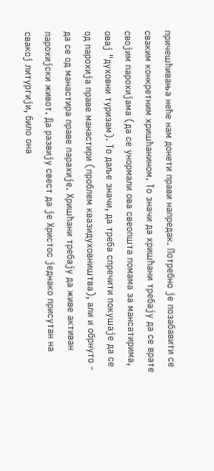причешћивања неће нам донети прави напредак. Потребно је позабавити се сваким конкретним хришћанином. То значи да хришћани требају да се врате својим парохијама (да се унормали ова свеопшта помама за мансатирима, овај "духовни туризам). То даље значи, да треба спречити покушаје да се од парохија праве манастири (проблем квазидуховништва), али и обрнуто - да се од манастира праве парахије. Хришћани требају да живе активан парохијски живот. Да развију свест да је Христос једнако присутан на свакој литургији, било она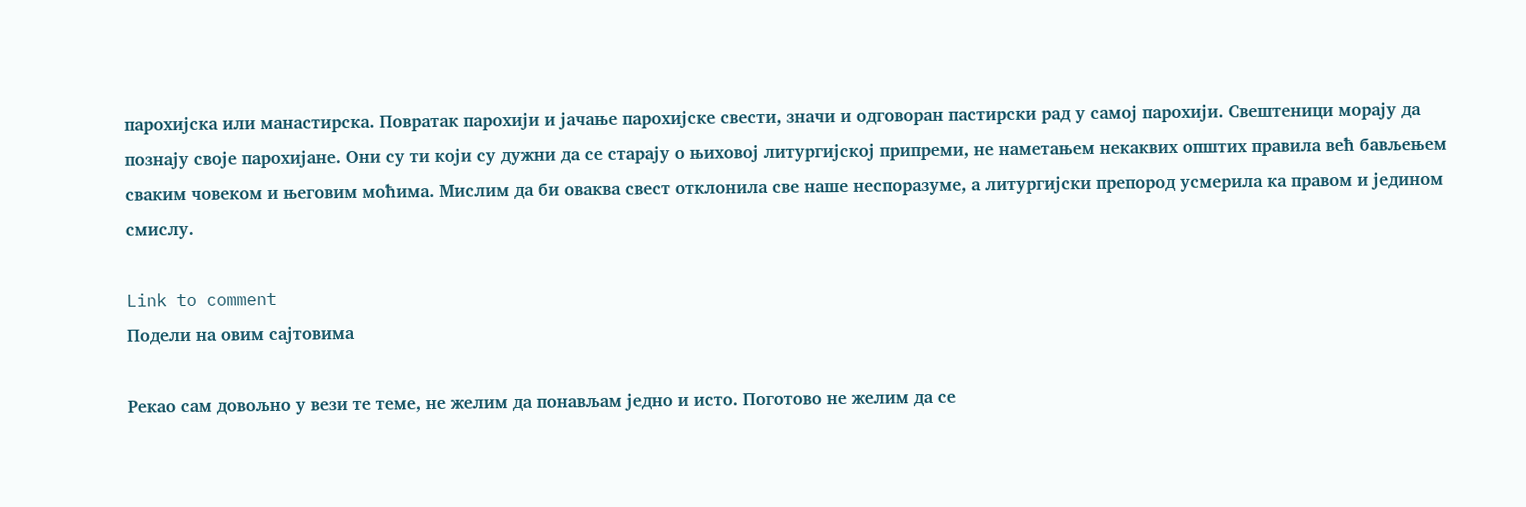парохијска или манастирска. Повратак парохији и јачање парохијске свести, значи и одговоран пастирски рад у самој парохији. Свештеници морају да познају своје парохијане. Они су ти који су дужни да се старају о њиховој литургијској припреми, не наметањем некаквих општих правила већ бављењем сваким човеком и његовим моћима. Мислим да би оваква свест отклонила све наше неспоразуме, а литургијски препород усмерила ка правом и једином смислу.

Link to comment
Подели на овим сајтовима

Рекао сам довољно у вези те теме, не желим да понављам једно и исто. Поготово не желим да се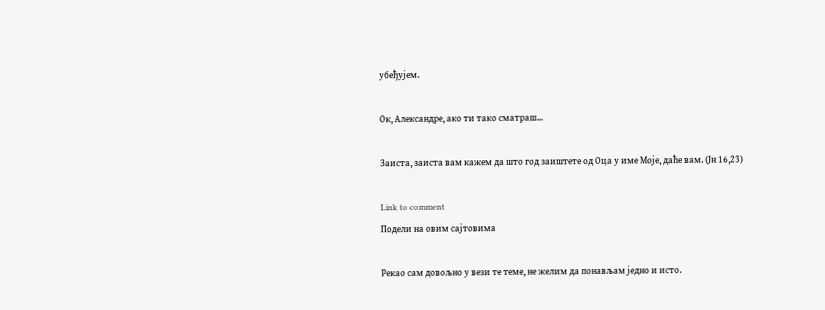убеђујем.

Oк, Александре, ако ти тако сматраш...

Заиста, заиста вам кажем да што год заиштете од Оца у име Моје, даће вам. (Јн 16,23)

Link to comment
Подели на овим сајтовима

Рекао сам довољно у вези те теме, не желим да понављам једно и исто.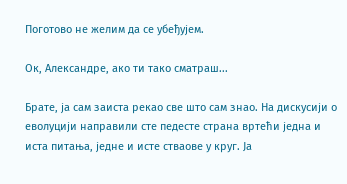Поготово не желим да се убеђујем.

Oк, Александре, ако ти тако сматраш...

Брате, ја сам заиста рекао све што сам знао. На дискусији о еволуцији направили сте педесте страна вртећи једна и иста питања, једне и исте стваове у круг. Ја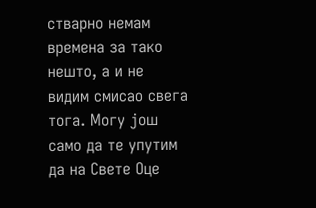стварно немам времена за тако нешто, а и не видим смисао свега тога. Могу још само да те упутим да на Свете Оце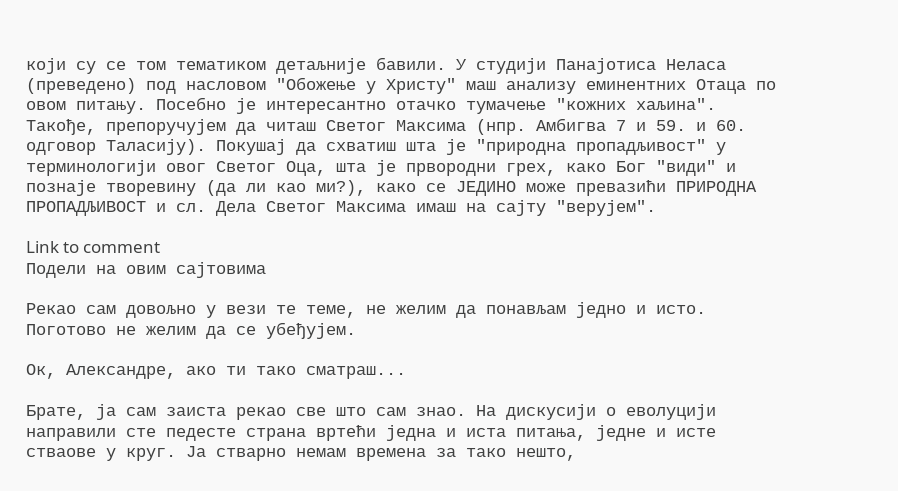који су се том тематиком детаљније бавили. У студији Панајотиса Неласа (преведено) под насловом "Обожење у Христу" маш анализу еминентних Отаца по овом питању. Посебно је интересантно отачко тумачење "кожних хаљина". Такође, препоручујем да читаш Светог Максима (нпр. Амбигва 7 и 59. и 60. одговор Таласију). Покушај да схватиш шта је "природна пропадљивост" у терминологији овог Светог Оца, шта је првородни грех, како Бог "види" и познаје творевину (да ли као ми?), како се ЈЕДИНО може превазићи ПРИРОДНА ПРОПАДЉИВОСТ и сл. Дела Светог Максима имаш на сајту "верујем".

Link to comment
Подели на овим сајтовима

Рекао сам довољно у вези те теме, не желим да понављам једно и исто. Поготово не желим да се убеђујем.

Oк, Александре, ако ти тако сматраш...

Брате, ја сам заиста рекао све што сам знао. На дискусији о еволуцији направили сте педесте страна вртећи једна и иста питања, једне и исте стваове у круг. Ја стварно немам времена за тако нешто,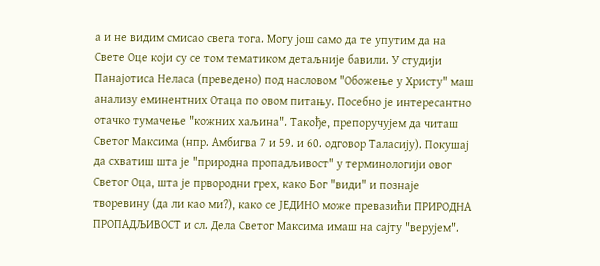а и не видим смисао свега тога. Могу још само да те упутим да на Свете Оце који су се том тематиком детаљније бавили. У студији Панајотиса Неласа (преведено) под насловом "Обожење у Христу" маш анализу еминентних Отаца по овом питању. Посебно је интересантно отачко тумачење "кожних хаљина". Такође, препоручујем да читаш Светог Максима (нпр. Амбигва 7 и 59. и 60. одговор Таласију). Покушај да схватиш шта је "природна пропадљивост" у терминологији овог Светог Оца, шта је првородни грех, како Бог "види" и познаје творевину (да ли као ми?), како се ЈЕДИНО може превазићи ПРИРОДНА ПРОПАДЉИВОСТ и сл. Дела Светог Максима имаш на сајту "верујем".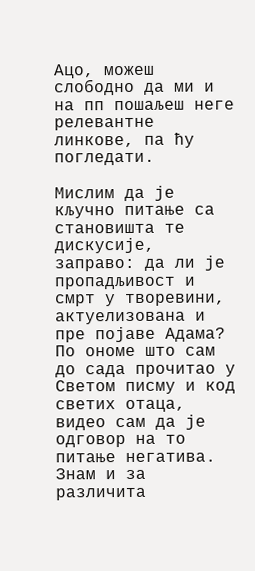Aцо, можеш слободно да ми и на пп пошаљеш неге релевантне линкове, па ћу погледати.

Мислим да је кључно питање са становишта те дискусије, заправо: да ли је пропадљивост и смрт у творевини, актуелизована и пре појаве Адама? По ономе што сам до сада прочитао у Светом писму и код светих отаца, видео сам да је одговор на то питање негатива. Знам и за различита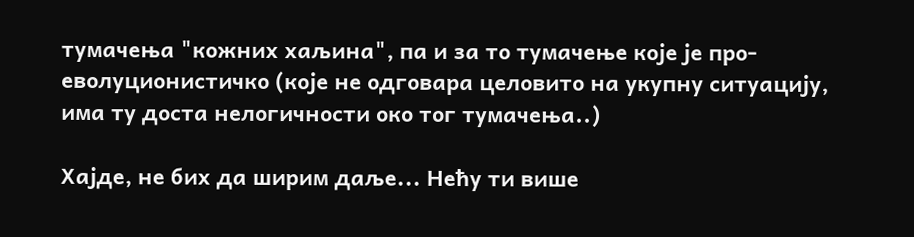тумачења "кожних хаљина", па и за то тумачење које је про-еволуционистичко (које не одговара целовито на укупну ситуацију, има ту доста нелогичности око тог тумачења..)

Хајде, не бих да ширим даље... Нећу ти више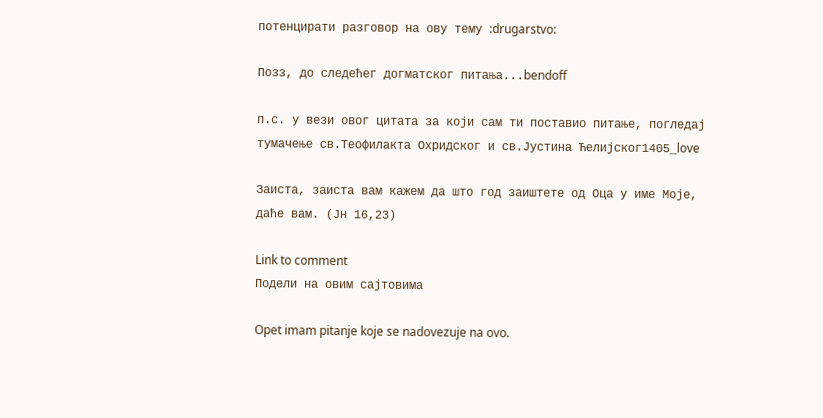потенцирати разговор на ову тему :drugarstvo:

Позз, до следећег догматског питања...bendoff

п.с. у вези овог цитата за који сам ти поставио питање, погледај тумачење св.Теофилакта Охридског и св.Јустина Ћелијског1405_love

Заиста, заиста вам кажем да што год заиштете од Оца у име Моје, даће вам. (Јн 16,23)

Link to comment
Подели на овим сајтовима

Opet imam pitanje koje se nadovezuje na ovo.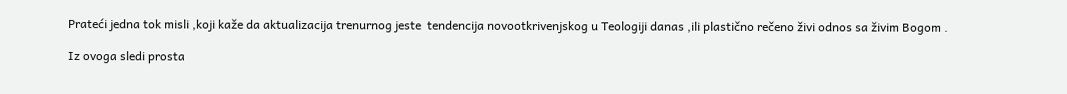Prateći jedna tok misli ,koji kaže da aktualizacija trenurnog jeste  tendencija novootkrivenjskog u Teologiji danas ,ili plastično rečeno živi odnos sa živim Bogom .

Iz ovoga sledi prosta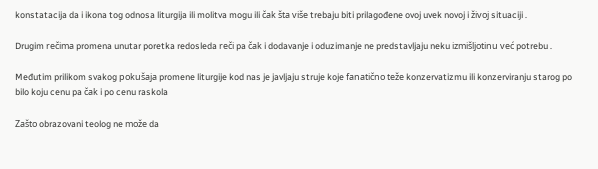konstatacija da i ikona tog odnosa liturgija ili molitva mogu ili čak šta više trebaju biti prilagođene ovoj uvek novoj i živoj situaciji .

Drugim rečima promena unutar poretka redosleda reči pa čak i dodavanje i oduzimanje ne predstavljaju neku izmišljotinu već potrebu .

Međutim prilikom svakog pokušaja promene liturgije kod nas je javljaju struje koje fanatično teže konzervatizmu ili konzerviranju starog po bilo koju cenu pa čak i po cenu raskola

Zašto obrazovani teolog ne može da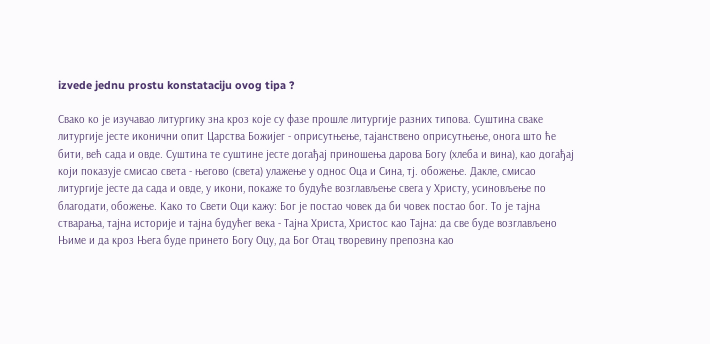izvede jednu prostu konstataciju ovog tipa ?

Свако ко је изучавао литургику зна кроз које су фазе прошле литургије разних типова. Суштина сваке литургије јесте иконични опит Царства Божијег - оприсутњење, тајанствено оприсутњење, онога што ће бити, већ сада и овде. Суштина те суштине јесте догађај приношења дарова Богу (хлеба и вина), као догађај који показује смисао света - његово (света) улажење у однос Оца и Сина, тј. обожење. Дакле, смисао литургије јесте да сада и овде, у икони, покаже то будуће возглављење свега у Христу, усиновљење по благодати, обожење. Како то Свети Оци кажу: Бог је постао човек да би човек постао бог. То је тајна стварања, тајна историје и тајна будућег века - Тајна Христа, Христос као Тајна: да све буде возглављено Њиме и да кроз Њега буде принето Богу Оцу, да Бог Отац творевину препозна као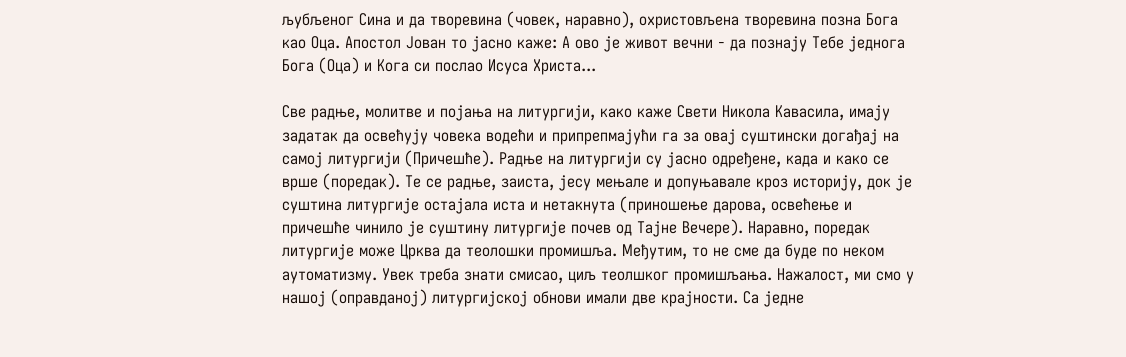љубљеног Сина и да творевина (човек, наравно), охристовљена творевина позна Бога као Оца. Апостол Јован то јасно каже: А ово је живот вечни - да познају Тебе једнога Бога (Оца) и Кога си послао Исуса Христа...

Све радње, молитве и појања на литургији, како каже Свети Никола Кавасила, имају задатак да освећују човека водећи и припрепмајући га за овај суштински догађај на самој литургији (Причешће). Радње на литургији су јасно одређене, када и како се врше (поредак). Те се радње, заиста, јесу мењале и допуњавале кроз историју, док је суштина литургије остајала иста и нетакнута (приношење дарова, освећење и причешће чинило је суштину литургије почев од Тајне Вечере). Наравно, поредак литургије може Црква да теолошки промишља. Међутим, то не сме да буде по неком аутоматизму. Увек треба знати смисао, циљ теолшког промишљања. Нажалост, ми смо у нашој (оправданој) литургијској обнови имали две крајности. Са једне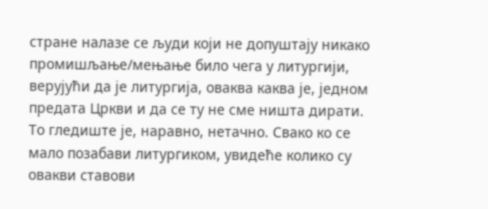стране налазе се људи који не допуштају никако промишљање/мењање било чега у литургији, верујући да је литургија, оваква каква је, једном предата Цркви и да се ту не сме ништа дирати. То гледиште је, наравно, нетачно. Свако ко се мало позабави литургиком, увидеће колико су овакви ставови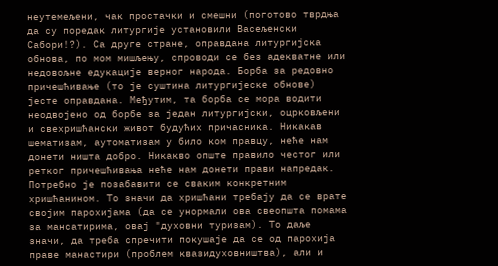неутемељени, чак простачки и смешни (поготово тврдња да су поредак литургије установили Васељенски Сабори!?). Са друге стране, оправдана литургијска обнова, по мом мишљењу, спроводи се без адекватне или недовољне едукације верног народа. Борба за редовно причешћивање (то је суштина литургијеске обнове) јесте оправдана. Међутим, та борба се мора водити неодвојено од борбе за један литургијски, оцрковљени и свехришћански живот будућих причасника. Никакав шематизам, аутоматизам у било ком правцу, неће нам донети ништа добро. Никакво опште правило честог или ретког причешћивања неће нам донети прави напредак. Потребно је позабавити се сваким конкретним хришћанином. То значи да хришћани требају да се врате својим парохијама (да се унормали ова свеопшта помама за мансатирима, овај "духовни туризам). То даље значи, да треба спречити покушаје да се од парохија праве манастири (проблем квазидуховништва), али и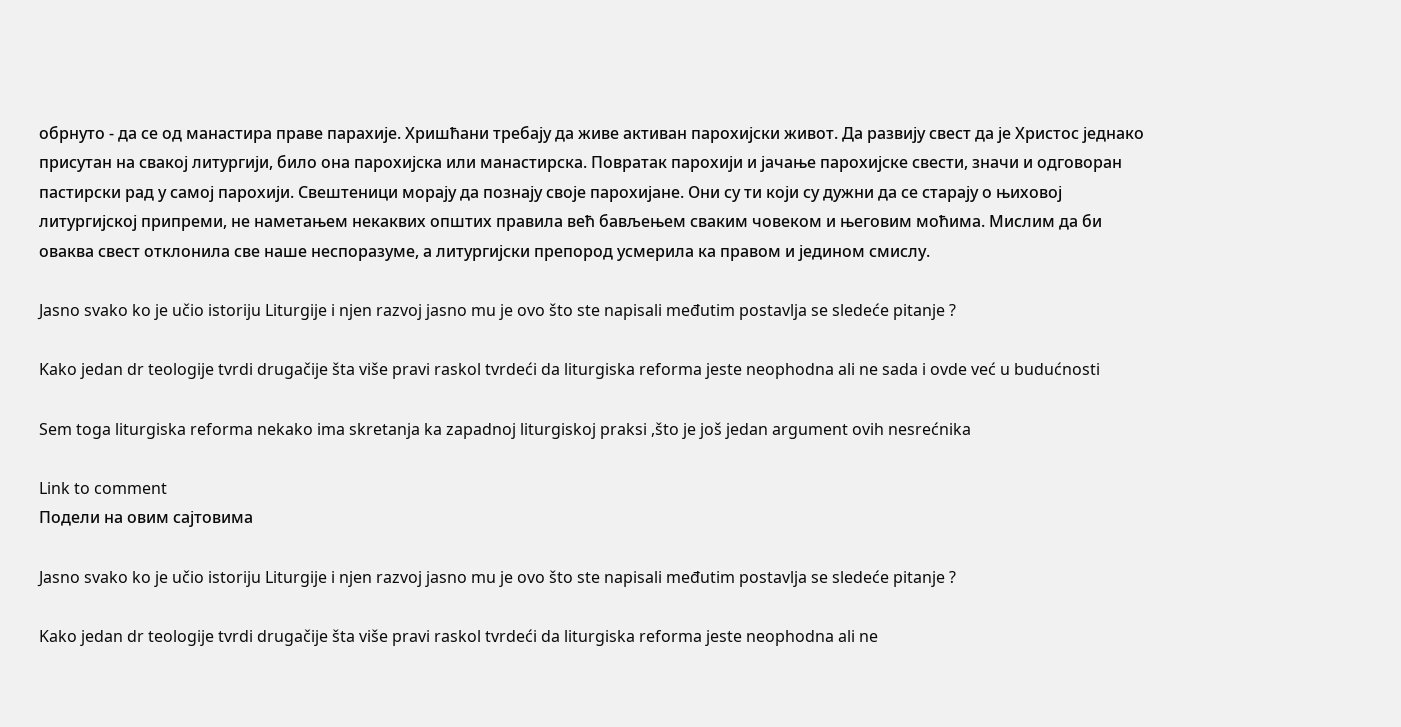обрнуто - да се од манастира праве парахије. Хришћани требају да живе активан парохијски живот. Да развију свест да је Христос једнако присутан на свакој литургији, било она парохијска или манастирска. Повратак парохији и јачање парохијске свести, значи и одговоран пастирски рад у самој парохији. Свештеници морају да познају своје парохијане. Они су ти који су дужни да се старају о њиховој литургијској припреми, не наметањем некаквих општих правила већ бављењем сваким човеком и његовим моћима. Мислим да би оваква свест отклонила све наше неспоразуме, а литургијски препород усмерила ка правом и једином смислу.

Jasno svako ko je učio istoriju Liturgije i njen razvoj jasno mu je ovo što ste napisali međutim postavlja se sledeće pitanje ?

Kako jedan dr teologije tvrdi drugačije šta više pravi raskol tvrdeći da liturgiska reforma jeste neophodna ali ne sada i ovde već u budućnosti

Sem toga liturgiska reforma nekako ima skretanja ka zapadnoj liturgiskoj praksi ,što je još jedan argument ovih nesrećnika

Link to comment
Подели на овим сајтовима

Jasno svako ko je učio istoriju Liturgije i njen razvoj jasno mu je ovo što ste napisali međutim postavlja se sledeće pitanje ?

Kako jedan dr teologije tvrdi drugačije šta više pravi raskol tvrdeći da liturgiska reforma jeste neophodna ali ne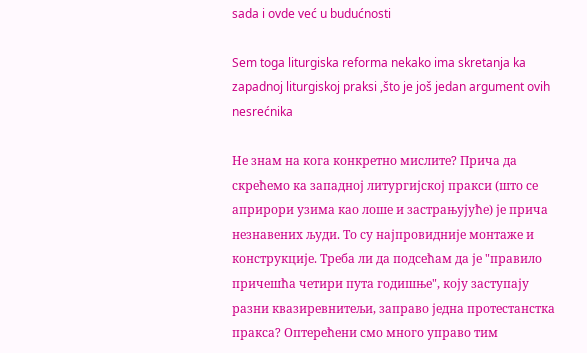sada i ovde već u budućnosti

Sem toga liturgiska reforma nekako ima skretanja ka zapadnoj liturgiskoj praksi ,što je još jedan argument ovih nesrećnika

Не знам на кога конкретно мислите? Прича да скрећемо ка западној литургијској пракси (што се априрори узима као лоше и застрањујуће) је прича незнавених људи. То су најпровидније монтаже и конструкције. Треба ли да подсећам да је "правило причешћа четири пута годишње", коју заступају разни квазиревнитељи, заправо једна протестанстка пракса? Оптерећени смо много управо тим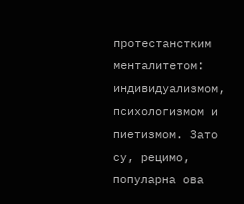протестанстким менталитетом: индивидуализмом, психологизмом и пиетизмом. Зато су, рецимо, популарна ова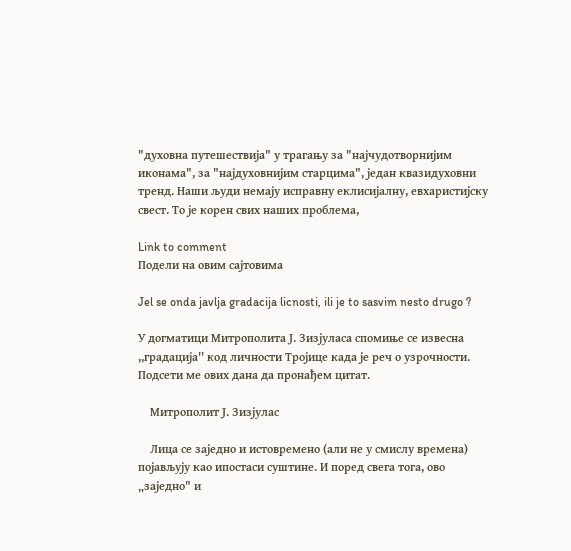"духовна путешествија" у трагању за "најчудотворнијим иконама", за "најдуховнијим старцима", један квазидуховни тренд. Наши људи немају исправну еклисијалну, евхаристијску свест. То је корен свих наших проблема,

Link to comment
Подели на овим сајтовима

Jel se onda javlja gradacija licnosti, ili je to sasvim nesto drugo ?

У догматици Митрополита Ј. Зизјуласа спомиње се извесна ,,градација'' код личности Тројице када је реч о узрочности. Подсети ме ових дана да пронађем цитат.

    Митрополит Ј. Зизјулас

    Лица се заједно и истовремено (али не у смислу времена) појављују као ипостаси суштине. И поред свега тога, ово „заједно" и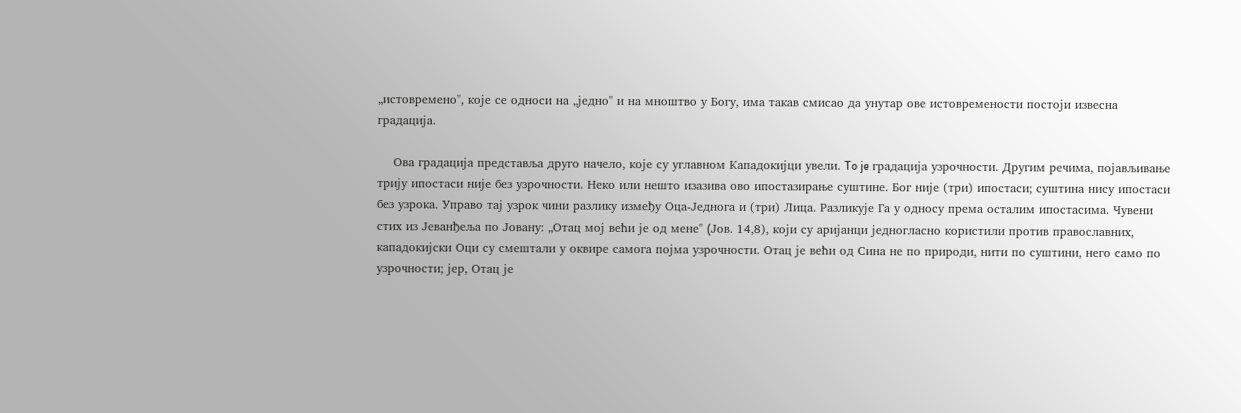„истовремено", које се односи на „једно" и на мноштво у Богу, има такав смисао да унутар ове истовремености постоји извесна градација.

    Ова градација представља друго начело, које су углавном Кападокијци увели. To je градација узрочности. Другим речима, појављивање трију ипостаси није без узрочности. Неко или нешто изазива ово ипостазирање суштине. Бог није (три) ипостаси; суштина нису ипостаси без узрока. Управо тај узрок чини разлику између Оца-Једнога и (три) Лица. Разликује Га у односу према осталим ипостасима. Чувени стих из Јеванђеља по Јовану: „Отац мој већи је од мене" (Joв. 14,8), који су аријанци једногласно користили против православних, кападокијски Оци су смештали у оквире самога појма узрочности. Отац је већи од Сина не по природи, нити по суштини, него само по узрочности; јер, Отац је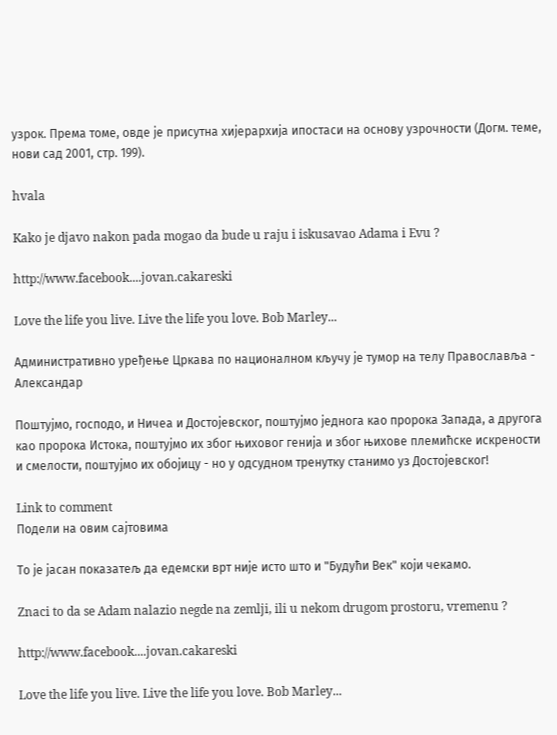узрок. Према томе, овде је присутна хијерархија ипостаси на основу узрочности (Догм. теме, нови сад 2001, стр. 199).

hvala

Kako je djavo nakon pada mogao da bude u raju i iskusavao Adama i Evu ?

http://www.facebook....jovan.cakareski

Love the life you live. Live the life you love. Bob Marley...

Административно уређење Цркава по националном кључу је тумор на телу Православља - Александар

Поштујмо, господо, и Ничеа и Достојевског, поштујмо једнога као пророка Запада, а другога као пророка Истока, поштујмо их због њиховог генија и због њихове племићске искрености и смелости, поштујмо их обојицу - но у одсудном тренутку станимо уз Достојевског!

Link to comment
Подели на овим сајтовима

То је јасан показатељ да едемски врт није исто што и "Будући Век" који чекамо.

Znaci to da se Adam nalazio negde na zemlji, ili u nekom drugom prostoru, vremenu ?

http://www.facebook....jovan.cakareski

Love the life you live. Live the life you love. Bob Marley...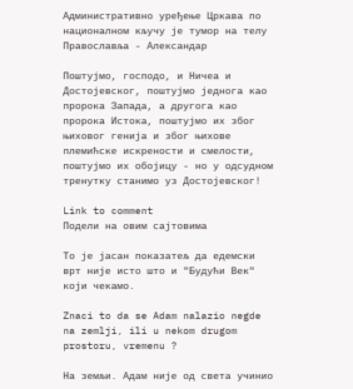Административно уређење Цркава по националном кључу је тумор на телу Православља - Александар

Поштујмо, господо, и Ничеа и Достојевског, поштујмо једнога као пророка Запада, а другога као пророка Истока, поштујмо их због њиховог генија и због њихове племићске искрености и смелости, поштујмо их обојицу - но у одсудном тренутку станимо уз Достојевског!

Link to comment
Подели на овим сајтовима

То је јасан показатељ да едемски врт није исто што и "Будући Век" који чекамо.

Znaci to da se Adam nalazio negde na zemlji, ili u nekom drugom prostoru, vremenu ?

На земљи. Адам није од света учинио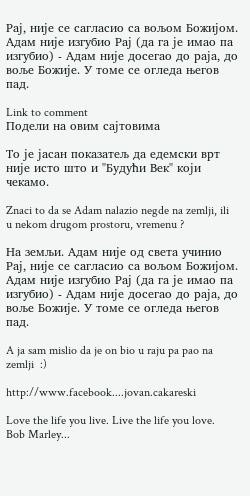Рај, није се сагласио са вољом Божијом. Адам није изгубио Рај (да га је имао па изгубио) - Адам није досегао до раја, до воље Божије. У томе се огледа његов пад.

Link to comment
Подели на овим сајтовима

То је јасан показатељ да едемски врт није исто што и "Будући Век" који чекамо.

Znaci to da se Adam nalazio negde na zemlji, ili u nekom drugom prostoru, vremenu ?

На земљи. Адам није од света учинио Рај, није се сагласио са вољом Божијом. Адам није изгубио Рај (да га је имао па изгубио) - Адам није досегао до раја, до воље Божије. У томе се огледа његов пад.

A ja sam mislio da je on bio u raju pa pao na zemlji  :)

http://www.facebook....jovan.cakareski

Love the life you live. Live the life you love. Bob Marley...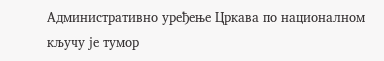Административно уређење Цркава по националном кључу је тумор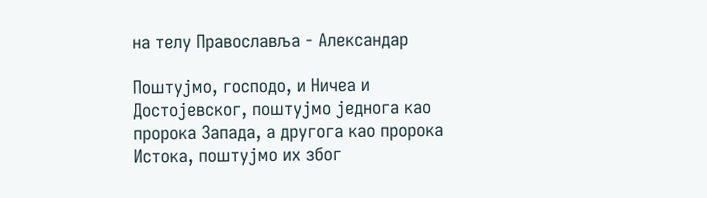на телу Православља - Александар

Поштујмо, господо, и Ничеа и Достојевског, поштујмо једнога као пророка Запада, а другога као пророка Истока, поштујмо их због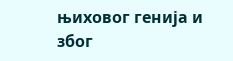њиховог генија и због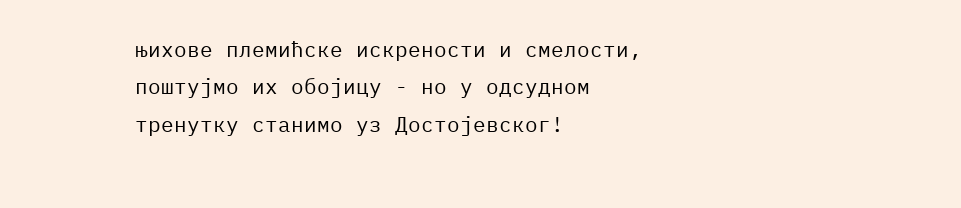њихове племићске искрености и смелости, поштујмо их обојицу - но у одсудном тренутку станимо уз Достојевског!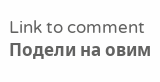Link to comment
Подели на овим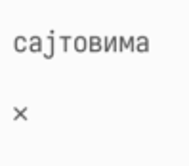сајтовима

×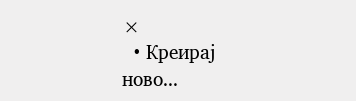×
  • Креирај ново...